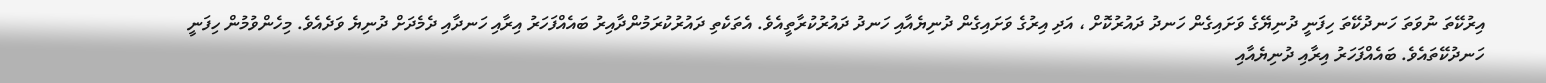އިރުކޭތަ ނުވަތަ ހަނދުކޭތަ ހިފަނީ ދުނިޔޭގެ ވަށައިގެން ހަނދު ދައުރުކޮށް ، އަދި އިރުގެ ވަށައިގެން ދުނިޔެއާއި ހަނދު ދައުރުކުރާތީއެވެ. އެތަކެތި ދައުރުކުރަމުންދާއިރު ބައެއްފަހަރު އިރާއި ހަނދާއި ދެމެދަށް ދުނިޔެ ވަދެއެވެ. މިހެންވުމުން ހިފަނީ ހަނދުކޭތައެވެ. ބައެއްފަހަރު އިރާއި ދުނިޔެއާއި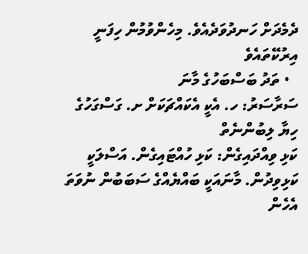ދެމެދަށް ހަނދުވަދެއެވެ. މިހެންވުމުން ހިފަނީ އިރުކޭތައެވެ
  • ތަދު ބަސްބަހުގެ މާނަ
ސަރާސަރު: ހ. އެކީ އެކައްޗަކަށް ށ. ގަސްގަހުގެ ހިޔާ ލިބުންނެތް
ކަޅި ވިއްދައިގެން: ކަޅި ހުއްޓައިގެން. އަސްލަކީ ކަޅިވިދުން. މާނައަކީ ބައްޔެއްގެ ސަބަބުން ނުވަތަ އެހެން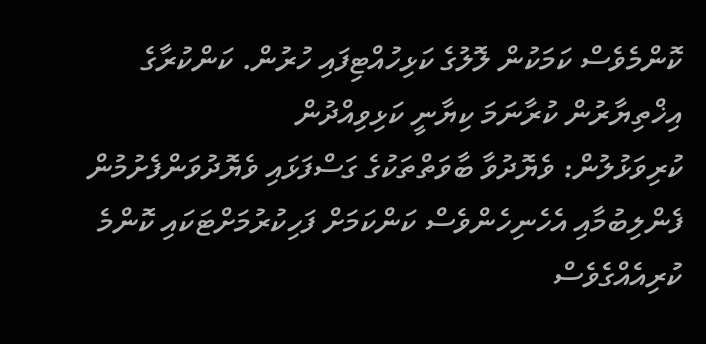ކޮންމެވެސް ކަމަކުން ލޮލުގެ ކަޅިހުއްޓިފައި ހުރުން. ކަންކުރާގެ އިޚްތިޔާރުން ކުރާނަމަ ކިޔާނީ ކަޅިވިއްދުން
ކުރިވަޅުލުން: ވެޔޮދުވާ ބާވަތްތަކުގެ ގަސްފަޅައި ވެޔޮދުވަންފެށުމުން ފެންލިބުމާއި އެހެނިހެންވެސް ކަންކަމަށް ފަހިކުރުމަށްޓަކައި ކޮންމެ ކުރިއެއްގެވެސް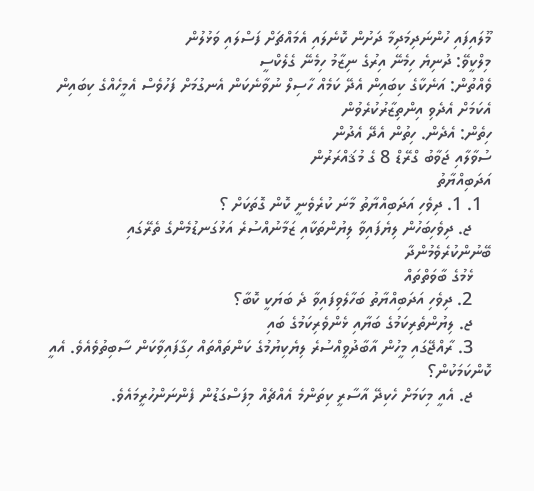މޫލައިފައި ހުންނަދިމަދިމާ ދަށުން ކޮނެލައި އެމައްޗަށް ފަސްލައި ވަޅުލުން
މިލްކީވޭ: ދުނިޔެ ހިމެނޭ އިރުގެ ނިޒާމު ހިމެނޭ ގެލެކްސީ
ވެއްތުން: އަނެކާގެ ކިބައިން އެދޭ ކަމެއް ހާސިލް ނުވާނެކަން އެނގުމަށް ފަހުވެސް އެމީހެއްގެ ކިބައިން އެކަމަށް އެދެވި އިންތިޒާރުކުރެވުން
ހިތެން: އެދެން. ހިތުން އެދޭ އެދުން
ސުވާލާއި ޖަވާބު ގްރޭޑް 8 ގެ މުޤައްރަރުން
އަދަބިއްޔާތު
  1. 1. ދިވެހި އަދަބިއްޔާތު މާނަ ކުރެވެނީ ކޮން ގޮތަކަށް ؟
    ޖ. ދިވެހިބަހުން ލިޔެފައިވާ ލިޔުންތަކާއި ޒަމާނުއްސުރެ އަޅުގަނޑުމެންގެ ތެރޭގައި ބޭނުންކުރެވެމުންދާ
    ޅެމުގެ ބާވަތްތައް
    2. ދިވެހި އަދަބިއްޔާތު ބަހާލެވިފައިވާ ދެ ބަޔަކީ ކޮބާ؟
    ޖ. ލިޔުންތެރިކަމުގެ ބަޔާއި ޅެންވެރިކަމުގެ ބައި
    3. ރާއްޖޭގައި މީހުން އާބާދުވީއްސުރެ ލިޔެކިޔުމުގެ ކަންތައްތައް ހިގާފައިވާކަން ސާބިތުވެއެވެ. އެއީ ކޮންކަމަކުން؟
    ޖ. އެއީ މިކަމަށް ހެކިދޭ އާސާރީ ކިތަންމެ އެއްޗެއް މިފަސްގަޑުން ފެންނަންހުރީމައެވެ.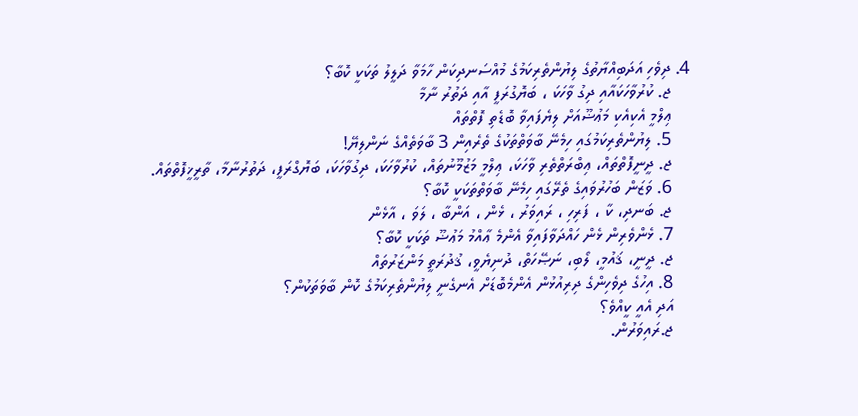4. ދިވެހި އަދަބިއްޔާތުގެ ލިޔުންތެރިކަމުގެ މުއްސަނދިކަން ހާމަވާ ދަލީލު ތަކަކީ ކޮބާ؟
    ޖ. ކުރުވާހަކައާއި ދިގު ވާހަކަ ، ބަޔޮގުރަފީ އާއި ދަތުރު ނާމާ
    ޢިލްމީ އެކިއެކި މަޢުޟޫއަށް ލިޔެފައިވާ ބޮޑެތި ފޮތްތައް
    5. ލިޔުންތެރިކަމުގައި ހިމެނޭ ބާވަތްތަކުގެ ތެރެއިން 3 ބާވަތެއްގެ ނަންލިޔޭ!
    ޖ. ދީނީފޮތްތައް، ޢިބްރަތްތެރި ވާހަކަ، ޢިލްމީ މަޒުމޫނުތައް، ކުރުވާހަކަ، ދިގުވާހަކަ، ބަޔޮގްރަފީ، ދަތުރުނާމާ، ތާރީޚީފޮތްތައް.
    6. ވަޒަން ބަހުރުވައިގެ ތެރޭގައި ހިމެނޭ ބާވަތްތަކަކީ ކޮބާ؟
    ޖ. ބަނދި، ކާ ، ފަރިހި ، ރައިވަރު ، ޅެން ، އަންބާ ، ލަވަ ، އާޅެން
    7. ޅެންވެރިން ޅެން ހައްދަވާފައިވާ އެންމެ ޢާއްމު މަޢުޟޫ ތަކަކީ ކޮބާ؟
    ޖ. ދީނީ، ޤައުމީ، ލޯބި، ނަޞޭހަތް، ދުނިޔެވީ، ޤުދުރަތީ މަންޒަރުތައް
    8. އިހުގެ ދިވެހިންގެ ދިރިއުޅުން އެންމެބޮޑަށް އެނގެނީ ލިޔުންތެރިކަމުގެ ކޮން ބާވަތަކުން؟
    އަދި އެއީ ކީއްވެ؟
    ޖ.ރައިވަރުން.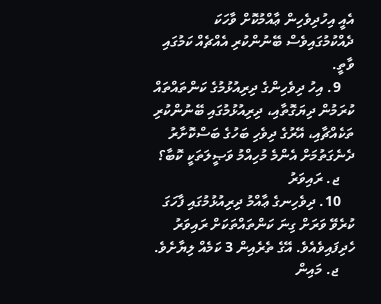އެއީ އިހުދިވެހިން ޢާއްމުކޮށް ވާހަކަ ދެއްކުމުގައިވެސް ބޭނުންކުރި އެއްޗެއް ކަމުގައި ވާތީ.
    9. އިހު ދިވެހިންގެ ދިރިއުޅުމުގެ ކަންތައްތައް ކުރަމުން ދިޔަގޮތާއި، ދިރިއުޅުމުގައި ބޭނުންކުރި ތަކެއްޗާއި، އޭރުގެ ދިވެހި ބަހުގެ ބަސްކޮށާރު ދެނެގަތުމަށް އެންމެ މުހިއްމު ވަޞީލަތަކީ ކޮބާ؟
    ޖ. ރައިވަރު
    10. ދިވެހިނގެ ޢާއްމު ދިރިއުޅުމުގައި ފާހަގަ ކުރެވޭ ވަރަށް ގިނަ ކަންތައްތަކަށް ރައިވަރު ހެދިފައިވެއެވެ. އޭގެ ތެރެއިން 3 ކަމެއް ލިޔާށެވެ.
    ޖ. މައިން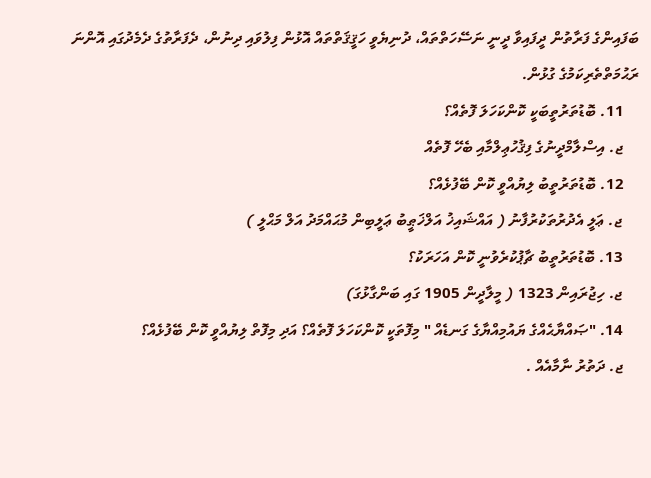ބަފައިންގެ ފަރާތުން ދީފައިވާ ދީނީ ނަސޭހަތްތައް، ދުނިޔެވީ ހަޤީޤަތްތައް އޮޅުން ފިލުވައި ދިނުން، ދެފަރާތުގެ ދެމެދުގައި އޮންނަ ރަޙުމަތްތެރިކަމުގެ ގުޅުން.
    11. ބޮޑުތަރުތީބަކީ ކޮންކަހަލަ ފޮތެއް؟
    ޖ. އިސްލާމްދީނުގެ ފިޤުހުޢިލްމާއި ބެހޭ ފޮތެއް
    12. ބޮޑުތަރުތީބު ލިޔުއްވީ ކޮން ބޭފުޅެއް؟
    ޖ. ޢަލީ އެދުރުތަކުރުފާނު ( އައްޝައިޚު އަލްޚަޠީބު ޢަލީބިން މުޙައްމަދު އަލް މަޙްލީ )
    13. ބޮޑުތަރުތީބު ޗާޕުކުރެވުނީ ކޮން އަހަރަކު؟
    ޖ. ހިޖުރައިން 1323 ( މީލާދީން 1905 ގައި ބަންގާޅުގަ)
    14. "ޞައްޔާޙެއްގެ ޔައުމިއްޔާގެ ގަނޑެއް " މިފޮތަކީ ކޮންކަހަލަ ފޮތެއް؟ އަދި މިފޮތް ލިޔުއްވީ ކޮން ބޭފުޅެއް؟
    ޖ. ދަތުރު ނާމާއެއް .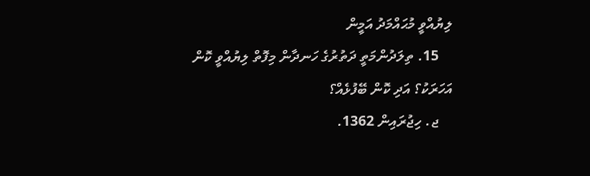ލިޔުއްވީ މުޙައްމަދު އަމީން
    15. ތިލަދުންމަތީ ދަތުރުގެ ހަނދާން މިފޮތް ލިޔުއްވީ ކޮން އަހަރަކު؟ އަދި ކޮން ބޭފުޅެއް؟
    ޖ. ހިޖުރައިން 1362.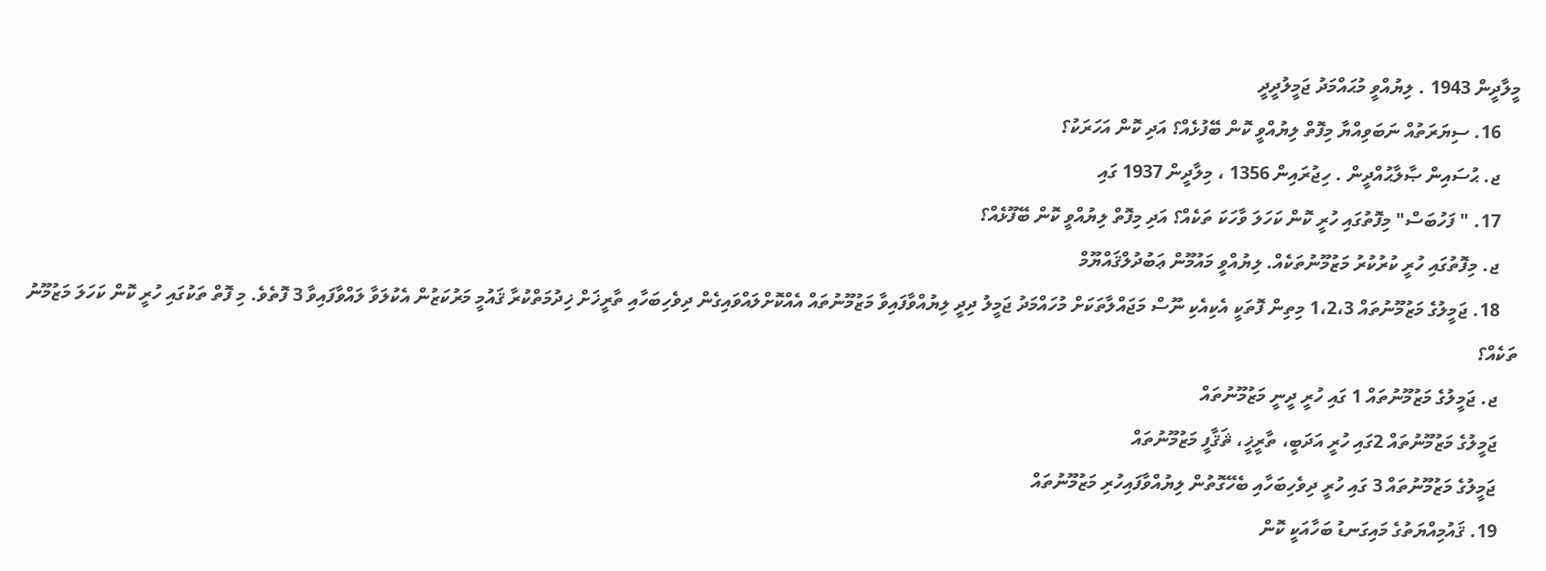މީލާދީން 1943 . ލިޔުއްވީ މުޙައްމަދު ޖަމީލުދީދީ
    16. ސިޔަރަތުއް ނަބަވިއްޔާ މިފޮތް ލިޔުއްވީ ކޮން ބޭފުޅެއް؟ އަދި ކޮން އަހަރަކު؟
    ޖ. ޙުސައިން ޞާލާޙުއްދީން . ހިޖުރައިން 1356 ، މިލާދީން 1937 ގައި
    17. " ފަހުބަސް" މިފޮތުގައި ހުރީ ކޮން ކަހަލަ ވާހަކަ ތަކެއް؟ އަދި މިފޮތް ލިޔުއްވީ ކޮން ބޭފޫޅެއް؟
    ޖ. މިފޮތުގައި ހުރީ ކުރުކުރު މަޒުމޫނުތަކެއް. ލިޔުއްވީ މައުމޫން ޢަބުދުލްޤައްޔޫމް
    18. ޖަމީލުގެ މަޒުމޫނުތައް 1،2،3 މިތިން ފޮތަކީ އެކިއެކި ނޫސް މަޖައްލާތަކަށް މުހައްމަދު ޖަމީލު ދިދީ ލިޔުއްވާފައިވާ މަޒުމޫނުތައް އެއްކޮށްލައްވައިގެން ދިވެހިބަހާއި ތާރީޚަށް ޚިދުމަތްކުރާ ޤައުމީ މަރުކަޒުން އެކުލަވާ ލައްވާފައިވާ 3 ފޮތެވެ. މި ފޮތް ތަކުގައި ހުރީ ކޮން ކަހަލަ މަޒުމޫނު ތަކެއް؟
    ޖ. ޖަމީލުގެ މަޒުމޫނުތައް 1 ގައި ހުރީ ދީނީ މަޒުމޫނުތައް
    ޖަމީލުގެ މަޒުމޫނުތައް 2ގައި ހުރީ އަދަބީ، ތާރީޚީ، ޘަޤާފީ މަޒުމޫނުތައް
    ޖަމީލުގެ މަޒުމޫނުތައް 3 ގައި ހުރީ ދިވެހިބަހާއި ބެހޭގޮތުން ލިޔުއްވާފައިހުރި މަޒުމޫނުތައް
    19. ޤައުމިއްޔަތުގެ މައިގަނޑު ބަހާއަކީ ކޮން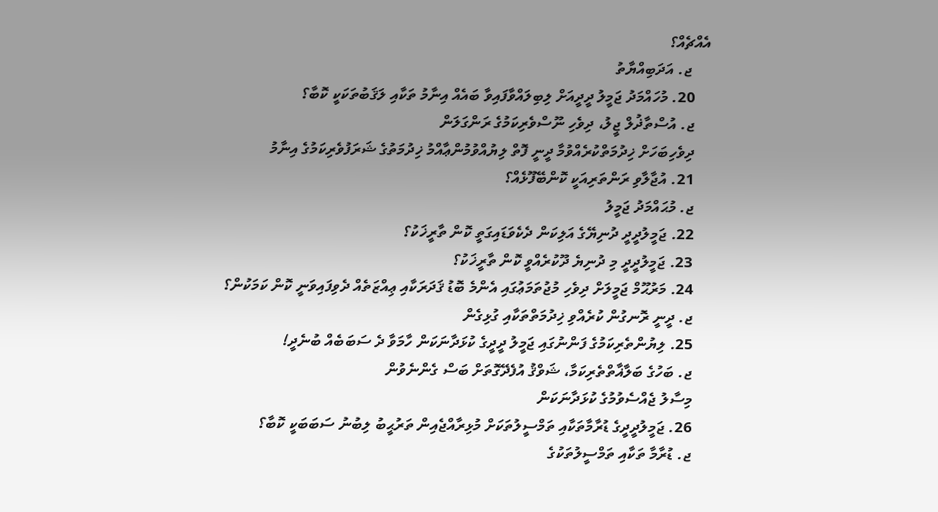އެއްޗެއް؟
     ޖ. އަދަބިއްޔާތު
    20. މުހައްމަދު ޖަމީލު ދީދީއަށް ލިބިލައްވާފައިވާ ބައެއް އިނާމު ތަކާއި ލަޤަބުތަކަކީ ކޮބާ؟
    ޖ. އުސްތާޛުލް ޖީލު، ދިވެހި ނޫސްވެރިކަމުގެ ރަންގަލަން
    ދިވެހިބަހަށް ޚިދުމަތްކުރެއްވުމާ ދީނީ ފޮތް ލިޔުއްވުމުންޢާއްމު ޚިދުމަތުގެ ޝަރަފުވެރިކަމުގެ އިނާމު
    21. އުޖާލާވި ރަންތަރިއަކީ ކޮންބޭފޫޅެއް؟
    ޖ. މުޙައްމަދު ޖަމީލު
    22. ޖަމީލުދީދީ ދުނިޔޭގެ އަލިކަން ދެކެވަޑައިގަތީ ކޮން ތާރީޚަކު؟
    23. ޖަމީލުދީދީ މި ދުނިޔެ ދޫކުރެއްވީ ކޮން ތާރީޚަކު؟
    24. މަރުޙޫމް ޖަމީލަށް ދިވެހި މުޖުތަމަޢުގައި އެންމެ ބޮޑު ޤަދަރަކާއި ޢިއްޒަތެއް ދެވިފައިވަނީ ކޮން ކަމަކުން؟
    ޖ. ދީނީ ރޮނގުން ކުރެއްވި ޚިދުމަތްތަކާއި ގުޅިގެން
    25. ލިޔުންތެރިކަމުގެ ފަންނުގައި ޖަމީލު ދީދީގެ ކުޅަދާނަކަން ހާމަވާ ދެ ސަބަބެއް ބުނެދީ!
    ޖ. ބަހުގެ ބަލާޣާތްތެރިކަމާ، ޝަވްޤު އުފެދޭގޮތަށް ބަސް ގެންނެވުން
    މިސާލު ޖެއްސެވުމުގެ ކުޅަދާނަކަން
    26. ޖަމީލުދީދީގެ ޑުރާމާތަކާއި ތަމްސީލުތަކަށް މުޅިރާއްޖެއިން ތަރުޙީބު ލިބުނު ސަބަބަކީ ކޮބާ؟
    ޖ. ޑުރާމާ ތަކާއި ތަމްސީލުތަކުގެ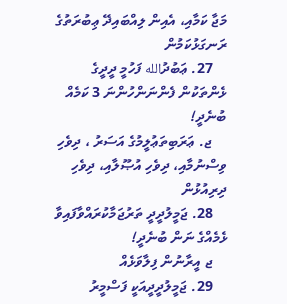މަޖާ ކަމާއި، އެއިން ލިއްބައިދޭ ޢިބުރަތުގެ ރަނގަޅުކަމުން
    27. ޢަބުދުالله ފަހުމީ ދީދީގެ ޅެންތަކުން ފެންނަންހުންނަ 3 ކަމެއް ބުނެދީ!
    ޖ. ޢަރަބިތަޢުލީމުގެ އަސަރު ، ދިވެހި ވިސްނުމާއި، ދިވެހި އުޞޫލާއި، ދިވެހި ދިރިއުޅުން
    28. ޖަމީލުދީދީ ތަރުޖަމާކުރައްވާފައިވާ ޅެމެއްގެ ނަން ބުނެދީ!
    ޖ އީރާނުން ފިލާވަޅެއް
    29. ޖަމީލުދީދީއަކީ ފަސްމީރު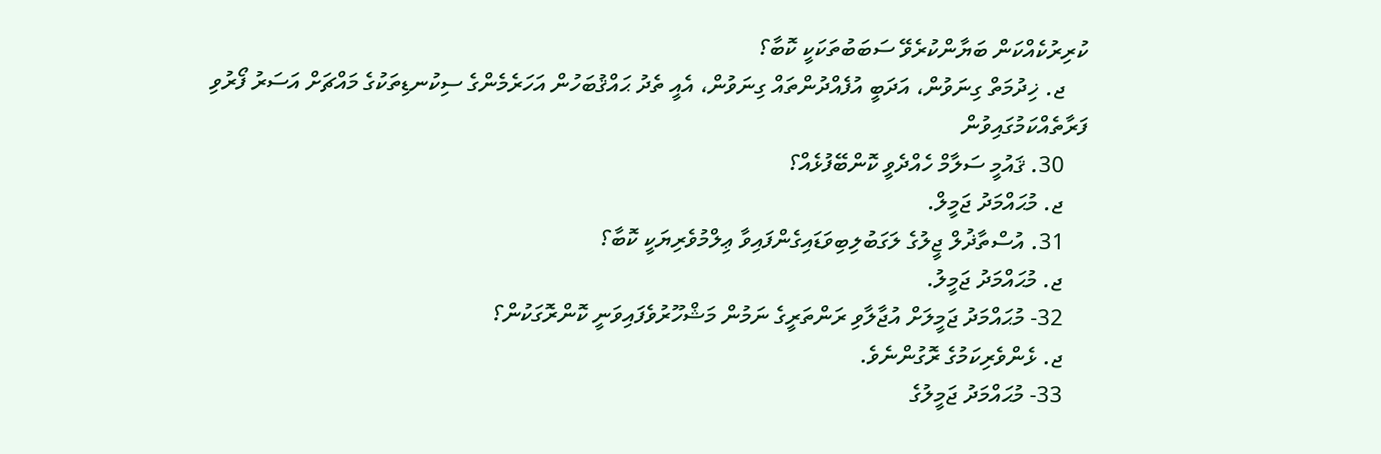ކުރިރުކެއްކަން ބަޔާންކުރެވޭ ސަބަބުތަކަކީ ކޮބާ؟
    ޖ. ޚިދުމަތް ގިނަވުން، އަދަބީ އުފެއްދުންތައް ގިނަވުން، އެއީ ތެދު ޙައްޤުބަހުން އަހަރެމެންގެ ސިކުނޑިތަކުގެ މައްޗަށް އަސަރު ފޯރުވި ފަރާތެއްކަމުގައިވުން
    30. ޤައުމީ ސަލާމް ހެއްދެވީ ކޮންބޭފުޅެއް؟
    ޖ. މުޙައްމަދު ޖަމީލް.
    31. އުސްތާޛުލް ޖީލުގެ ލަގަބުލިބިވަޑައިގެންފައިވާ ޢިލްމުވެރިޔަކީ ކޮބާ؟
    ޖ. މުޙައްމަދު ޖަމީލު.
    32- މުޙައްމަދު ޖަމީލަށް އުޖާލާވި ރަންތަރީގެ ނަމުން މަޝްހޫރުވެފައިވަނީ ކޮންރޮގަކުން؟
    ޖ. ޅެންވެރިކަމުގެ ރޮގުންނެވެ.
    33- މުޙައްމަދު ޖަމީލުގެ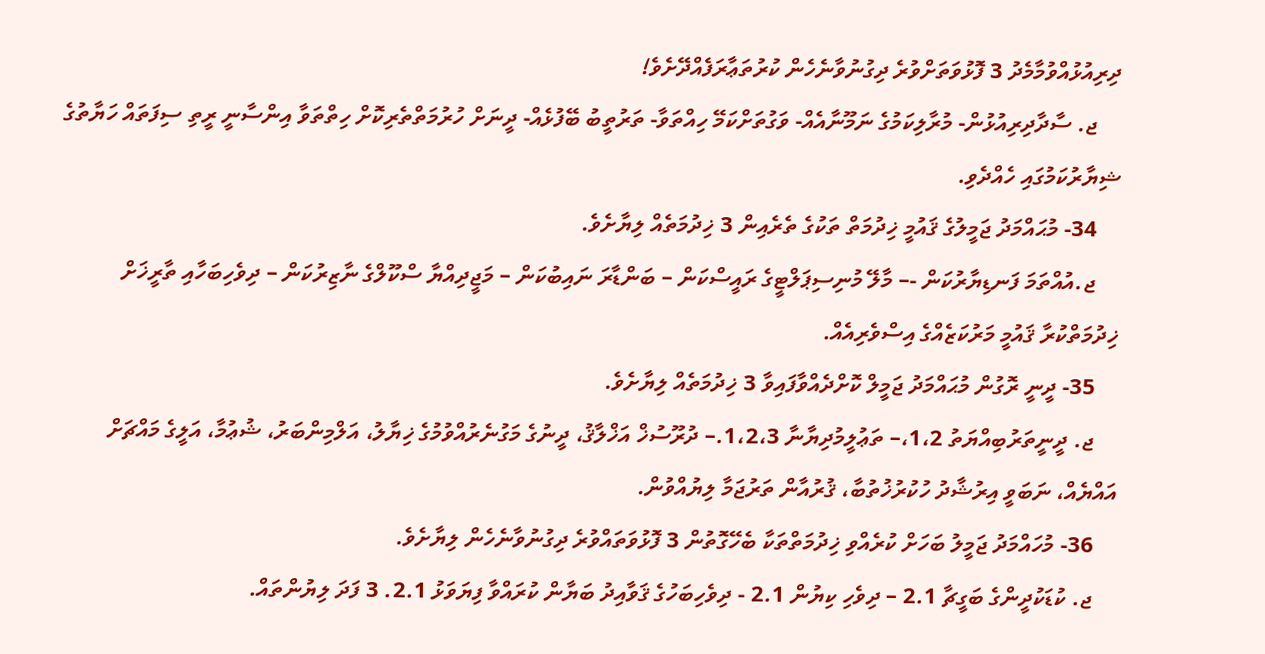ދިރިއުޅުއްވުމާމެދު 3 ފޮޅުވަތަށްވުރެ ދިގުނުވާނެހެން ކުރުތަޢާރަފެއްދޭށެވެ!
    ޖ. ސާދާދިރިއުޅުން- މުރާލިކަމުގެ ނަމޫނާއެއް- ވަގުތަށްކަމޭ ހިއްތަވާ- ތަރުތީބު ބޭފުޅެއް- ދީނަށް ހުރުމަތްތެރިކޮށް ހިތްތަވާ އިންސާނީ ރީތި ސިފަތައް ހަޔާތުގެ ޝިޔާރުކަމުގައި ހެއްދެވި.
    34- މުޙައްމަދު ޖަމީލުގެ ޤައުމީ ޚިދުމަތް ތަކުގެ ތެރެއިން 3 ޚިދުމަތެއް ލިޔާށެވެ.
    ޖ.އުއްތަމަ ފަނޑިޔާރުކަން -– މާލޭ މުނިސިޕަލްޓީގެ ރައީސްކަން – ބަންޑާރަ ނައިބުކަން – މަޖީދިއްޔާ ސްކޫލްގެ ނާޒިރުކަން – ދިވެހިބަހާއި ތާރީޚަށް ޚިދުމަތްކުރާ ޤައުމީ މަރުކަޒެއްގެ އިސްވެރިއެއް.
    35- ދީނީ ރޮގުން މުޙައްމަދު ޖަމީލް ކޮށްދެއްވާފައިވާ 3 ޚިދުމަތެއް ލިޔާށެވެ.
    ޖ. ދީނީތަރުބިއްޔަތު 1،2،– ތަޢުލީމުދިޔާނާ 1،2،3.– ދުރޫސުޚް އަޚްލާޤު، ދީނުގެ މަގުނެރުއްވުމުގެ ޚިޔާލު، އަލްމިންބަރު، ޝުޢުމާ، އަލީގެ މައްޗަށް އައްޔެއް، ނަބަވީ އިރުޝާދު ހުކުރުޚުތުބާ، ޤުރުއާން ތަރުޖަމާ ލިޔުއްވުން.
    36- މުހައްމަދު ޖަމީލު ބަހަށް ކުރެއްވި ޚިދުމަތްތަކާ ބެހޭގޮތުން 3 ފޮޅުވަތައްވުރެ ދިގުނުވާނެހެން ލިޔާށެވެ.
    ޖ. ކުޑަކުދީންގެ ބަގީޗާ 2.1 – ދިވެހި ކިޔުން 2.1 - ދިވެހިބަހުގެ ޤަވާއިދު ބަޔާން ކުރައްވާ ފިޔަވަޅު 2.1. 3 ފަދަ ލިޔުންތައް.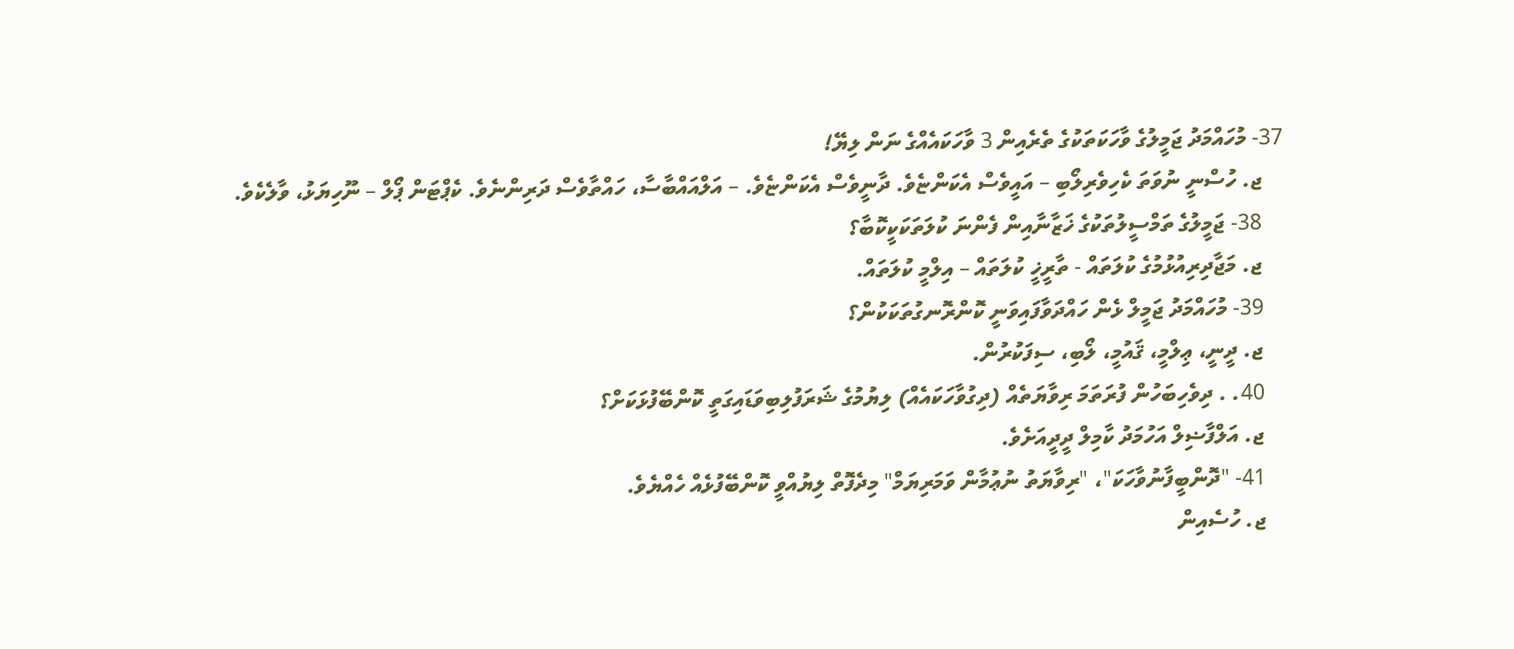37- މުހައްމަދު ޖަމީލުގެ ވާހަކަތަކުގެ ތެރެއިން 3 ވާހަކައެއްގެ ނަން ލިޔޭ!
    ޖ. ހުސްނީ ނުވަތަ ކެހިވެރިލޯބި – އައީވެސް އެކަންޏެވެ. ދާނީވެސް އެކަންޏެވެ. – އަލްއައްބާސާ، ހައްތާވެސް ދަރިންނެވެ. ކެޕްޓަން ޕޯލް – ނޫހިޔަޅު، ވާލެކެވެ.
    38- ޖަމީލުގެ ތަމްސީލުތަކުގެ ޚަޒާނާއިން ފެންނަ ކުލަތަކަކީކޮބާ؟
    ޖ. މަޖާދިރިއުޅުމުގެ ކުލަތައް - ތާރީޚީ ކުލަތައް – އިލްމީ ކުލަތައް.
    39- މުހައްމަދު ޖަމީލް ޅެން ހައްދަވާފައިވަނީ ކޮންރޮނގުތަކަކުން؟
    ޖ. ދީނީ، ޢިލްމީ، ޤައުމީ، ލޯބި، ސިފަކުރުން.
    40. . ދިވެހިބަހުން ފުރަތަމަ ރިވާޔަތެއް (ދިގުވާހަކައެއް) ލިޔުމުގެ ޝަރަފުލިބިވަޑައިގަތީ ކޮންބޭފުޅަކަށް؟
    ޖ. އަލްފާޟިލް އަހުމަދު ކާމިލް ދީދީއަށެވެ.
    41- "ދޮންބީފާނުވާހަކަ"، "ރިވާޔަތު ނުޢުމާން ވަމަރިޔަމް" މިދެފޮތް ލިޔުއްވީ ކޮންބޭފުޅެއް ހެއްޔެވެ.
    ޖ. ހުސެއިން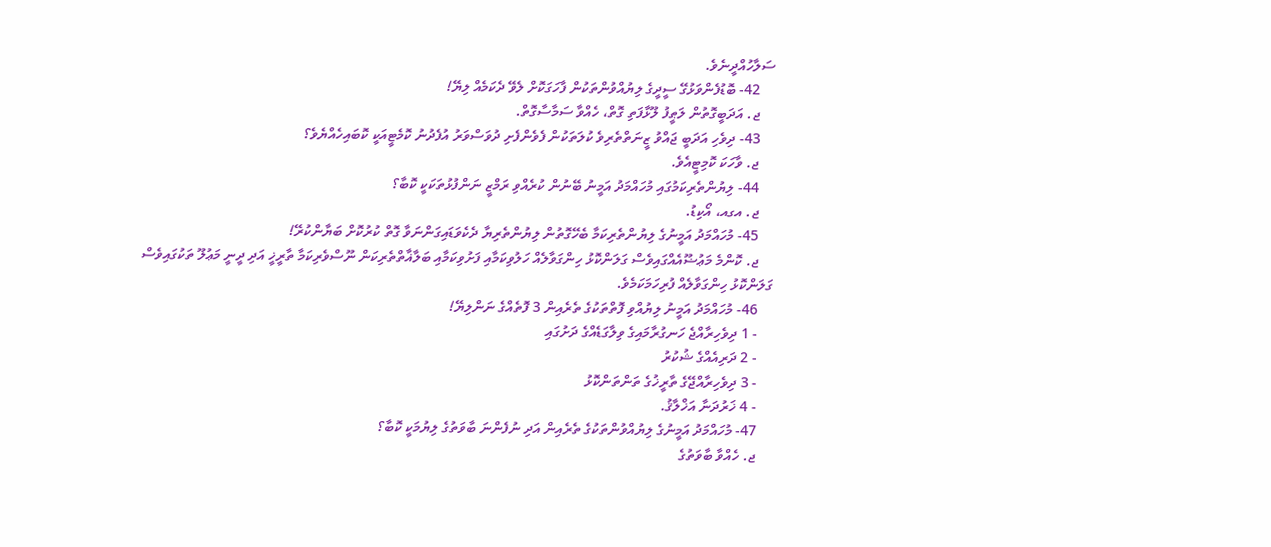ސަލާހުއްދީނެވެ.
    42- ބޮޑުފެންވަޅުގޭ ސީދީގެ ލިޔުއްވުންތަކުން ފާހަގަކޮށް ލެވޭ ދެކަމެއް ލިޔޭ!
    ޖ. އަދަބީގޮތުން ލަޠީފު ލޫޅާފަތި ގޮތް، ހެއްވާ ސަމާސާގޮތް.
    43- ދިވެހި އަދަބީ ޖައްވު ޒީނަތްތެރިވެ ކުލަތަކުން ފެވެންފެށި ދުވަސްވަރު އުފެދުނު ކޮމެޓީއަކީ ކޮބައިހެއްޔެވެ؟
    ޖ. ވާހަކަ ކޮމިޓީއެވެ.
    44- ލިޔުންތެރިކަމުގައި މުހައްމަދު އަމީނު ބޭނުން ކުރެއްވި ރަމްޒީ ނަންފުޅުތަކަކީ ކޮބާ؟
    ޖ. އގއ، އޯކިޑު.
    45- މުހައްމަދު އަމީނުގެ ލިޔުންތެރިކަމާ ބެހޭގޮތުން ލިޔުންތެރިޔާ ދެކެވަޑައިގަންނަވާ ގޮތް ކުރުކޮށް ބަޔާންކުރޭ!
    ޖ. ކޮންމެ މަޢުޟޫއެއްގައިވެސް ގަލަންކޮޅު ހިންގަވާލެއް ހަލުވިކަމާއި ފަށުވިކަމާއި ބަލާޣާތްތެރިކަން ނޫސްވެރިކަމާ ތާރީޚީ އަދި ދީނީ މަޢުލޫ ތަކުގައިވެސް ގަލަންކޮޅު ހިންގަވާލެއް ފުރިހަމަކަމެވެ.
    46- މުހައްމަދު އަމީނު ލިޔުއްވި ފޮތްތަކުގެ ތެރެއިން 3 ފޮތެއްގެ ނަންލިޔޭ!
    - 1 ދިވެހިރާއްޖެ ހަނގުރާމައިގެ ވިލާގަޑެއްގެ ދަށުގައި
    - 2 ދަރިއެއްގެ ޝުކުރު
    - 3 ދިވެހިރާއްޖޭގެ ތާރީޚުގެ ތަންތަންކޮޅު
    - 4 ޚަރުދަނާ އަޚްލާޤު.
    47- މުހައްމަދު އަމީނުގެ ލިޔުއްވުންތަކުގެ ތެރެއިން އަދި ނުފެންނަ ބާވަތުގެ ލިޔުމަކީ ކޮބާ؟
    ޖ. ހެއްވާ ބާވަތުގެ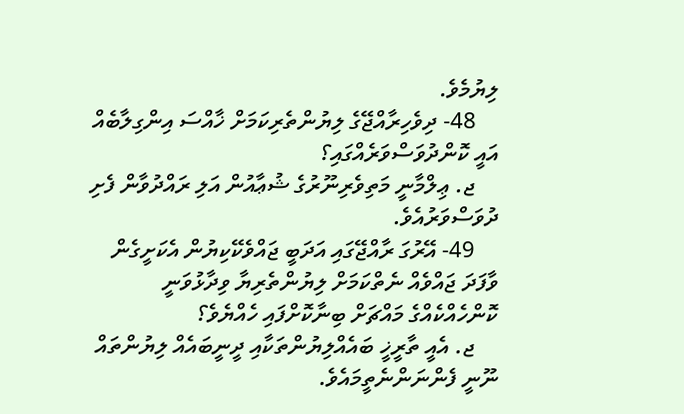ލިޔުމެވެ.
    48- ދިވެހިރާއްޖޭގެ ލިޔުންތެރިކަމަށް ޚާއްސަ އިންގިލާބެއް އައީ ކޮންދުވަސްވަރެއްގައި؟
    ޖ. ޢިލްމާނީ މަތިވެރިނޫރުގެ ޝުޢާއުން އަލި ރައްދުވާން ފެށި ދުވަސްވަރުއެވެ.
    49- އޭރުގަ ރާއްޖޭގައި އަދަބީ ޖައްވެކޭކިޔުން އެކަށީގެން ވާފަދަ ޖައްވެއް ނެތްކަމަށް ލިޔުންތެރިޔާ ވިދާޅުވަނީ ކޮންހެއްކެއްގެ މައްޗަށް ބިނާކޮށްފައި ހެއްޔެވެ؟
    ޖ. އެއީ ތާރީޚީ ބައެއްލިޔުންތަކާއި ދީނީބައެއް ލިޔުންތައް ނޫނީ ފެންނަންނެތީމައެވެ.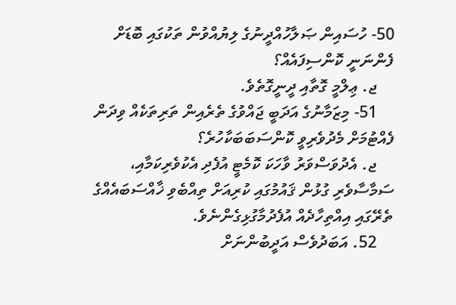50- ހުސައިން ޞަލާހުއްދީނުގެ ލިޔުއްވުން ތަކުގައި ބޮޑަށް ފެންނަނީ ކޮންސިފައެއް؟
    ޖ. ޢިލްމީ ގޮތާއި ދީނީގޮތެވެ.
    51- މިޒަމާނުގެ އަދަބީ ޖައްވުގެ ތެރެއިން ތަރިތަކެއް ވިދަން ފެއްޓުމަށް މެދުވެރިވީ ކޮންސަބަބަކާހުރެ؟
    ޖ. އެދުވަސްވަރު ވާހަކަ ކޮމެޓީ އުފެދި އެކުވެރިކަމާއި، ސަމާސާވެރި ގުޅުން ޤައުމުގައި ކުރިއަށް ތިއްބެވި ޚާއްސަބައެއްގެ ތެރޭގައި އިއްތިހާދެއް އުފެދުމާގުޅިގެންނެވެ.
    52. އަބަދުވެސް އަދީބުންނަށް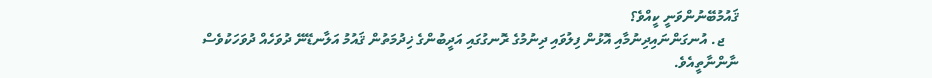ޤައުމުބޭނުންވަނީ ކީއްވެ؟
    ޖ. އުނގަންނައިދިނުމާއި އޮޅުން ފިލުވައި ދިނުމުގެ ރޮނގުގައި އަދީބުންގެ ޚިދުމަތުން ޤައުމު އަލާނޑޭނޭ ދުވަހެއް ދުވަހަކުވެސް ނާންނާތީއެވެ.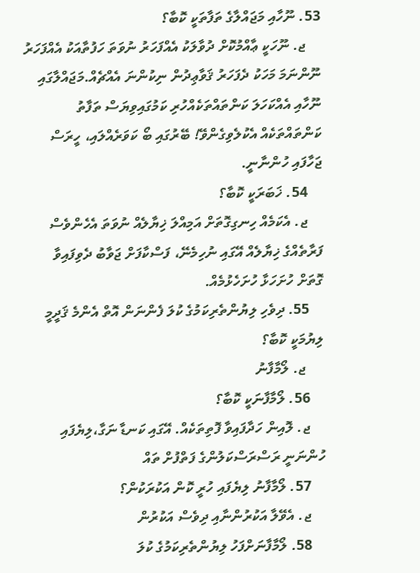53. ނޫހާއި މަޖައްލާގެ ތަފާތަކީ ކޮބާ؟
    ޖ. ނޫހަކީ ޢާއްމުކޮށް ދުވާލަކު އެއްފަހަރު ނުވަތަ ހަފުތާއަކު އެއްފަހަރު ނޫންނަމަ މަހަކު ދެފަހަރު ޤަވާޢިދުން ނިކުންނަ އެއްޗެއް.މަޖައްލާގައި ނޫހާއި އެއްކަހަލަ ކަންތައްތަކެއްހުރި ކަމުގައިވިޔަސް ތަފާތު ކަންތައްތަކެއް އެކުލެވިގެންވޭ! ބޭރުގައި ބޯ ކަވަރެއްލައި، ހީރަސް ޖަހާފައި ހުންނާނީ.
    54. ޚަބަރަކީ ކޮބާ؟
    ޖ. އެކަމެއް ހިނގިގޮތަށް އަމިއްލަ ޚިޔާލެއް ނުވަތަ އެހެންވެސް ފަރާތެއްގެ ޚިޔާލެއް އޭގައި ނުހިމެނޭ، ފަސްކާފަށް ޖަވާބު ދެވިފައިވާ ގޮތަށް ހުށަހަޅާ ހުށަހެޅުމެއް.
    55. ދިވެހި ލިޔުންތެރިކަމުގެ ކުލަ ފެންނަން އޮތް އެންމެ ޤަދީމީ ލިޔުމަކީ ކޮބާ؟
     ޖ. ލޯމާފާނު
    56. ލޯމާފާނަކީ ކޮބާ؟
    ޖ. ލޮއިން ހަދާފައިވާ ފޮތިތަކެއް. އޭގައި ކަނޑާ ނަގާ،ލިޔެފައި ހުންނަނީ ރަސްރަސްކަލުންގެ ފަތްފުށް ތައް
    57. ލޯމާފާނު ލިޔެފައި ހުރީ ކޮން އަކުރަކުން؟
    ޖ. އެވޭލާ އަކުރުންނާއި ދިވެސް އަކުރުން
    58. ލޯމާފާނަށްފަހު ލިޔުންތެރިކަމުގެ ކުލަ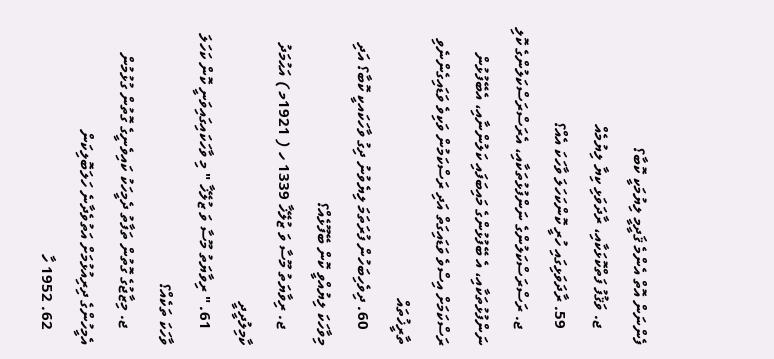ފެންނަން އޮތް އެންމެ ޤަދީމީ ލިޔުމަކީ ކޮބާ؟
    ޖ. ވަޤުފު ފަތްކޮޅަކާއި، ރާދަވަޅި ކިޔާ ލިޔުމެއް
    59. ރާދަވަޅިގައި ހުރީ ކޮންކަހަލަ ވާހަކަ އެއް؟
    ޖ. ރަސްރަސްކަލުންގެ ނަންފުޅުތަކާއި، އެރަސްރަސްކަލުންގެ ކޮލި ނަންފުޅުތަކާއި، އެ ބޭފުޅުންގެ މައިބަފައި ކަލުންނާއި، އެބޭފުޅުން ރަސްކަމަށް އިސްވެ ވަޑައިގަތް އަދި ރަސްކަމުން ވަކިވެ ވަޑައިގެންނެވި ތާރީޚުތައް
    60. ދިވެހިބަހުން ފުރަތަމަ ލިޔެވުނު ދިގު ވާހަކައކީ ކޮބާ؟ އަދި މިވާހަކަ ލިޔުއްވީ ކޮން ބޭފޫޅެއް؟
    ޖ. ރިވާޔަތު މޫސާ ވަ ޒުލޭޚާ 1339 ހ ( 1921މ ) އަޙުމަދު ކާމިލުދީދީ
    61. " ރިވާޔަތު މޫސާ ވަ ޒުލޭޚާ " މި ވާހަކައިގައިވަނީ ކޮން ކަހަލަ ވާހަކަ ތަކެއް؟
    ޖ. މިޒާޖުގެ ގޮތުން ތަފާތު ދެމީހަކު ކައިވެނީގެ ގޮތުން ގުޅުމުން އެމީހުންގެ ދިރިއުޅުމަށް އަތުވެދާނެ ހަލަބޮލިކަން
    62. 1952 ހާ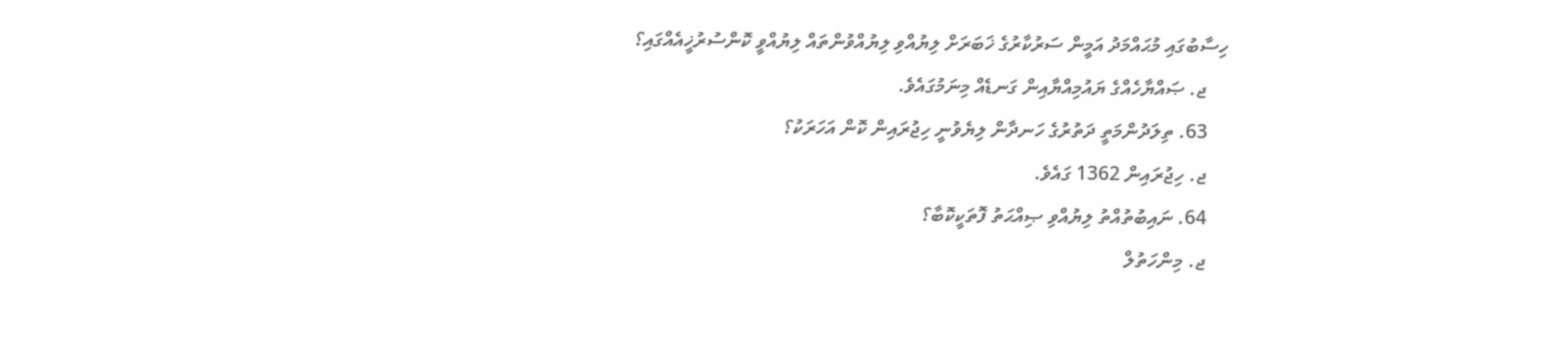ހިސާބުގައި މުޙައްމަދު އަމީން ސަރުކާރުގެ ޚަބަރަށް ލިޔުއްވި ލިޔުއްވުންތައް ލިޔުއްވީ ކޮންސުރުޚީއެއްގައި؟
    ޖ. ޞައްޔާހެއްގެ ޔައުމިއްޔާއިން ގަނޑެއް މިނަމުގައެވެ.
    63. ތިލަދުންމަތީ ދަތުރުގެ ހަނދާން ލިޔެވުނީ ހިޖުރައިން ކޮން އަހަރަކު؟
    ޖ. ހިޖުރައިން 1362 ގައެވެ.
    64. ނައިބުތުއްތު ލިޔުއްވި ޞިއްޙަތު ފޮތަކީކޮބާ؟
    ޖ. މިންހަތުލް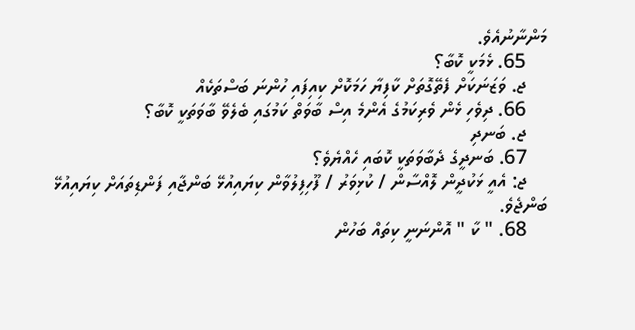މަންނާނުއެވެ.
    65. ޅެމަކީ ކޮބާ؟
    ޖ. ވަޒަނަކަށް ފެތޭގޮތަށް ކާފިޔާ ހަމަކޮށް ކިއިފައި ހުންނަ ބަސްތަކެއް
    66. ދިވެހި ޅެން ވެރިކަމުގެ އެންމެ އިސް ބާވަތް ކަމުގައި ބެލެވޭ ބާވަތަކީ ކޮބާ؟
    ޖ. ބަނދި
    67. ބަނދީގެ ދެބާވަތަކީ ކޮބައި ހެއްޔެވެ؟
    ޖ: އެއީ ޅަކުދީން ލޮއްސާން / ކުޅިވަރު / ފޫހިފިލުވާން ކިޔައިއުޅޭ ބަންޖާއި ފަންޑިތައަށް ކިޔައިއުޅޭ ބަންޖެވެ.
    68. " ކާ " އޮންނަނީ ކިތައް ބަހުން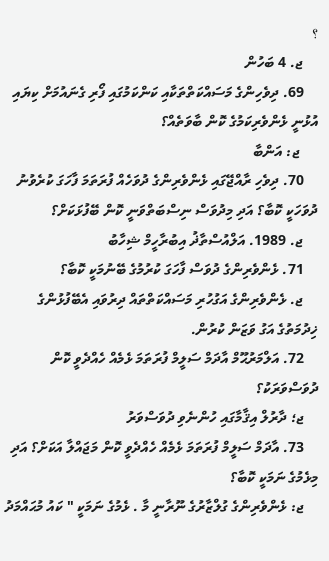؟
    ޖ. 4 ބަހުން
    69. ދިވެހިންގެ މަސައްކަތްތަކާއި ކަންކަމުގައި ފޯރި ގެނައުމަށް ކިޔައި އުޅުނީ ޅެންވެރިކަމުގެ ކޮން ބާވަތެއް؟
     ޖ: އަންބާ
    70. ދިވެހި ރާއްޖޭގައި ޅެންވެރިންގެ ދުވަހެއް ފުރަތަމަ ފާހަގަ ކުރެވުނު ދުވަހަކީ ކޮބާ؟ އަދި މިދުވަސް ނިސްބަތްވަނީ ކޮން ބޭފުޅަކަށް؟
    ޖ. 1989. އަލްއުސްތާޛު އިބުރާހީމް ޝިހާބު
    71. ޅެންވެރިންގެ ދުވަސް ފާހަގަ ކުރުމުގެ ބޭނުމަކީ ކޮބާ؟
    ޖ. ޅެންވެރިންގެ އަގުހުރި މަސައްކަތްތައް ދިރުވައި އެބޭފުޅުންގެ ޚިދުމަތުގެ އަގު ވަޒަން ކުރުން.
    72. އަލްމަރުޙޫމް އާދަމް ސަލީމް ފުރަތަމަ ޅެމެއް ހެއްދެވީ ކޮން ދުވަސްވަރަކު؟
    ޖ؛ ދާރުލް އިޤާމާގައި ހުންނެވި ދުވަސްވަރު
    73. އާދަމް ސަލީމް ފުރަތަމަ ޅެމެއް ހެއްދެވީ ކޮން މަޖައްލާ އަކަށް؟ އަދި މިޅެމުގެ ނަމަކީ ކޮބާ؟
    ޖ: ޅެންވެރިންގެ ގުލްޒާރުގެ ނޫރާނީ މާ . ޅެމުގެ ނަމަކީ " ކައު މުޙައްމަދު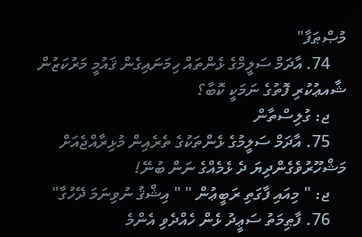މުޞްޠަފާ"
    74. އާދަމް ސަލީމްގެ ޅެންތައް ހިމަނައިގެން ޤައުމީ މަރުކަޒުން ޝާއޢުކުރި ފޮތުގެ ނަމަކީ ކޮބާ؟
    ޖ: ގުލިސްތާން
    75. އާދަމް ސަލީމުގެ ޅެންތަކުގެ ތެރެއިން މުޅިރާއްޖެއަށް މަޝްހޫރުވެގެންދިޔަ ދެ ޅެމެއްގެ ނަން ބުނޭ!
    ޖ: " މިއައި ފާގަތި ރަބީޢުން " " އިޝްޤު ނުވިނަމަ ދޭހުގާ"
    76. ފާޠިމަތު ސަޢީދު ޅެން ހެއްދެވި އެންމެ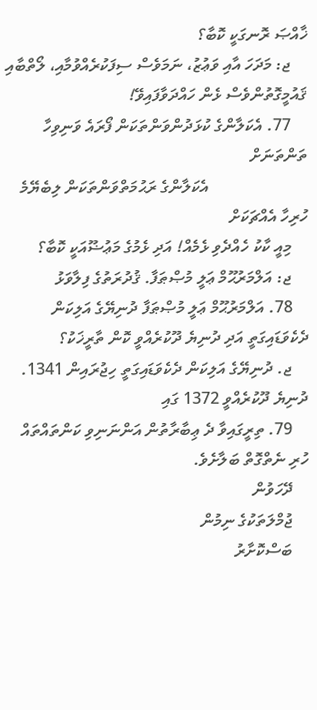ޚާއްޞަ ރޮނގަކީ ކޮބާ؟
    ޖ: މަދަހަ އާއި ވަޢުޒު، ނަމަވެސް ސިފަކުރެއްވުމާއި، ލޯތްބާއި ޤައުމީގޮތުންވެސް ޅެން ހައްދަވާފައިވޭ!
    77. އެކަލާންގެ ކުޅަދުންވަންތަކަން ފޯރައެ ވަނިވިހާ ތަންތަނަށް
                        އެކަލާންގެ ރަޙުމަތްވަންތަކަން ލިބެޔޭމެ ހުރިހާ އެއްޗަކަށް
    މިއީ ކާކު ހެއްދެވި ޅެމެއް! އަދި ޅެމުގެ މަޢުޟޫއަކީ ކޮބާ؟
    ޖ: އަލްމަރުޙޫމް ޢަލީ މުޞްޠަފާ. ޤުދުރަތުގެ ފިލާވަޅު
    78. އަލްމަރުޙޫމް ޢަލީ މުޞްޠަފާ ދުނިޔޭގެ އަލިކަން ދެކެވަޑައިގަތީ އަދި ދުނިޔެ ދޫކުރެއްވީ ކޮން ތާރީޚަކު؟
    ޖ. ދުނިޔޭގެ އަލިކަން ދެކެވަޑައިގަތީ ހިޖުރައިން 1341. ދުނިޔެ ދޫކުރެއްވީ 1372 ގައި
    79. ތިރީގައިވާ ދެ ޢިބާރާތުން އަންނަނިވި ކަންތައްތައް ހުރި ނެތްގޮތް ބަލާށެވެ.
    ދޭހަވުން
    ޖުމްލަތަކުގެ ނިމުން
    ބަސްކޮށާރު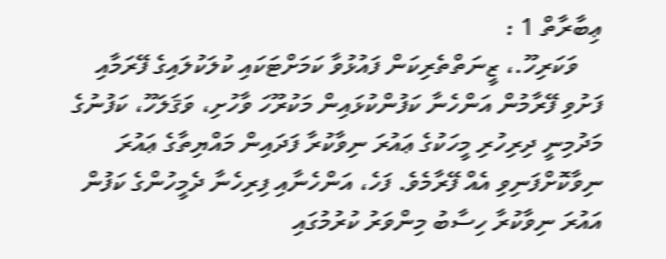ޢިބާރާތް 1 :
    ވަކަރިހޫ.، ޒީނަތްތެރިކަން ފައުޅުވާ ކަމަށްޓަކައި ކުލަކުލައިގެ ފޭރަމާއި ފަށުވި ފޭރާމުން އަންހެނާ ކަފުންކުޅައިން މަކުރޫހަ ވާހުށި، ވަޤަލަހޫ، ކަފުނުގެ މަދުމިނީ ދިރިހުރި މީހަކުގެ ޢައުރަ ނިވާކުރާ ފަދައިން މައްޔިތާގެ ޢައުރަ ނިވާކޮށްފަނިވި އެއް ފޭރާމެވެ. ފަހެ، އަންހެނާއި ފިރިހެނާ ދެމީހުންގެ ކަފުން އައުރަ ނިވާކުރާ ހިސާބު މިންވަރު ކުރުމުގައި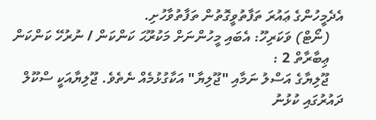އެދެމީހުންގެ ޢައުރަ ތަފާތުވީގޮތުން ތަފާތުވާހުށި.
    (ނޯޓް) ވަކަރިހޫ: އެބައި މީހުންނަށް މަކުރޫޙަ ކަންކަން / ނުރުހޭ ކަންކަން
    ޢިބާރާތް 2 :
    ޖޫލިޔާގެ އަސްލު ނަމާއި "ޖޫލިޔާ" އަކާގުޅުމެއް ނެތެވެ. ޖޫލިޔާއަކީ ސްކޫލް ދައުރުގައި ކުޅުނު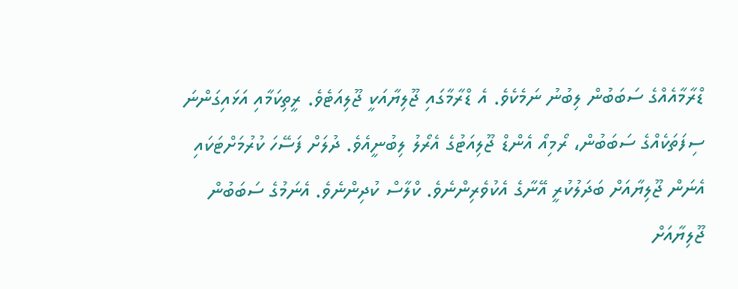ޑްރާމާއެއްގެ ސަބަބުން ލިބުނު ނަމެކެވެ. އެ ޑްރާމާގައި ޖޫލިޔާއަކީ ޖޫލިއަޓެވެ. ރީތިކަމާއި އަޅައިގަންނަ ސިފަތަކެއްގެ ސަބަބުން، ރޯމިއޯ އެންޑް ޖޫލިއަޓުގެ އެރޯލު ލިބުނީއެވެ. ދުލަށް ފަސޭހަ ކުރުމަށްޓަކައި އެނަން ޖޫލިޔާއަށް ބަދަލުކުރީ އޭނާގެ އެކުވެރިންނެވެ. ކްލާސް ކުދިންނެވެ. އެނަމުގެ ސަބަބުން ޖޫލިޔާއަށް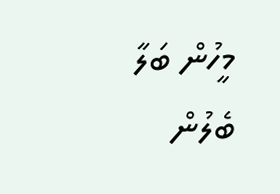މީހުން ބަލާ ބެލުން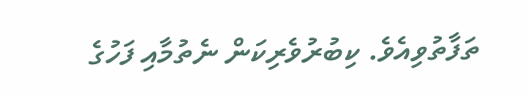ތަފާތުވިއެވެ. ކިބުރުވެރިކަން ނެތުމާއި ފަހުގެ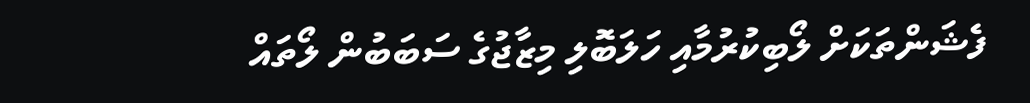ފެޝަންތަކަށް ލޯބިކުރުމާއި ހަލަބޮލި މިޒާޖުގެ ސަބަބުން ލޯތައް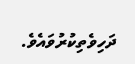ދަހިވެތިކުރުވައެވެ.